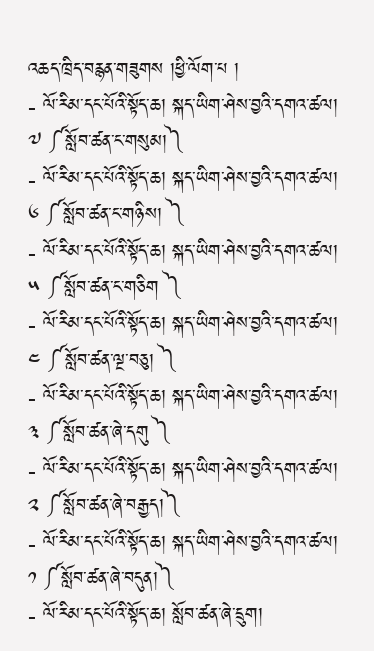འཆད་ཁྲིད་བརྙན་གཟུགས །ཕྱི་ལོག་པ །
- ལོ་རིམ་དང་པོའི་སྟོད་ཆ། སྐད་ཡིག་ཤེས་བྱའི་དགའ་ཚལ། ༧ ༼སློབ་ཚན་ང་གསུམ།༽
- ལོ་རིམ་དང་པོའི་སྟོད་ཆ། སྐད་ཡིག་ཤེས་བྱའི་དགའ་ཚལ། ༦ ༼སློབ་ཚན་ང་གཉིས། ༽
- ལོ་རིམ་དང་པོའི་སྟོད་ཆ། སྐད་ཡིག་ཤེས་བྱའི་དགའ་ཚལ། ༥ ༼སློབ་ཚན་ང་གཅིག ༽
- ལོ་རིམ་དང་པོའི་སྟོད་ཆ། སྐད་ཡིག་ཤེས་བྱའི་དགའ་ཚལ། ༤ ༼སློབ་ཚན་ལྔ་བཅུ། ༽
- ལོ་རིམ་དང་པོའི་སྟོད་ཆ། སྐད་ཡིག་ཤེས་བྱའི་དགའ་ཚལ། ༣ ༼སློབ་ཚན་ཞེ་དགུ ༽
- ལོ་རིམ་དང་པོའི་སྟོད་ཆ། སྐད་ཡིག་ཤེས་བྱའི་དགའ་ཚལ། ༢ ༼སློབ་ཚན་ཞེ་བརྒྱད།༽
- ལོ་རིམ་དང་པོའི་སྟོད་ཆ། སྐད་ཡིག་ཤེས་བྱའི་དགའ་ཚལ། ༡ ༼སློབ་ཚན་ཞེ་བདུན།༽
- ལོ་རིམ་དང་པོའི་སྟོད་ཆ། སློབ་ཚན་ཞེ་དྲུག།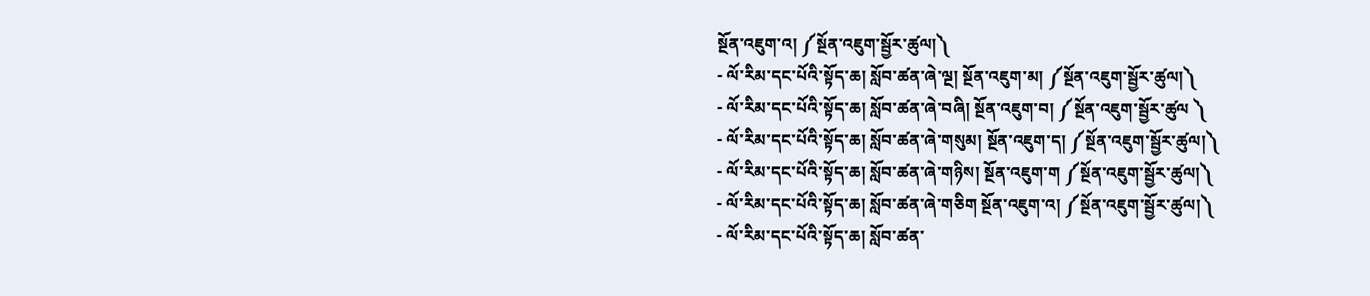སྔོན་འཇུག་འ། ༼སྔོན་འཇུག་སྦྱོར་ཚུལ།༽
- ལོ་རིམ་དང་པོའི་སྟོད་ཆ། སློབ་ཚན་ཞེ་ལྔ། སྔོན་འཇུག་མ། ༼སྔོན་འཇུག་སྦྱོར་ཚུལ།༽
- ལོ་རིམ་དང་པོའི་སྟོད་ཆ། སློབ་ཚན་ཞེ་བཞི། སྔོན་འཇུག་བ། ༼སྔོན་འཇུག་སྦྱོར་ཚུལ ༽
- ལོ་རིམ་དང་པོའི་སྟོད་ཆ། སློབ་ཚན་ཞེ་གསུམ། སྔོན་འཇུག་ད། ༼སྔོན་འཇུག་སྦྱོར་ཚུལ།༽
- ལོ་རིམ་དང་པོའི་སྟོད་ཆ། སློབ་ཚན་ཞེ་གཉིས། སྔོན་འཇུག་ག ༼སྔོན་འཇུག་སྦྱོར་ཚུལ།༽
- ལོ་རིམ་དང་པོའི་སྟོད་ཆ། སློབ་ཚན་ཞེ་གཅིག སྔོན་འཇུག་འ། ༼སྔོན་འཇུག་སྦྱོར་ཚུལ།༽
- ལོ་རིམ་དང་པོའི་སྟོད་ཆ། སློབ་ཚན་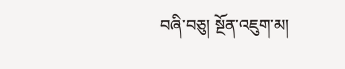བཞི་བཅུ། སྔོན་འཇུག་མ།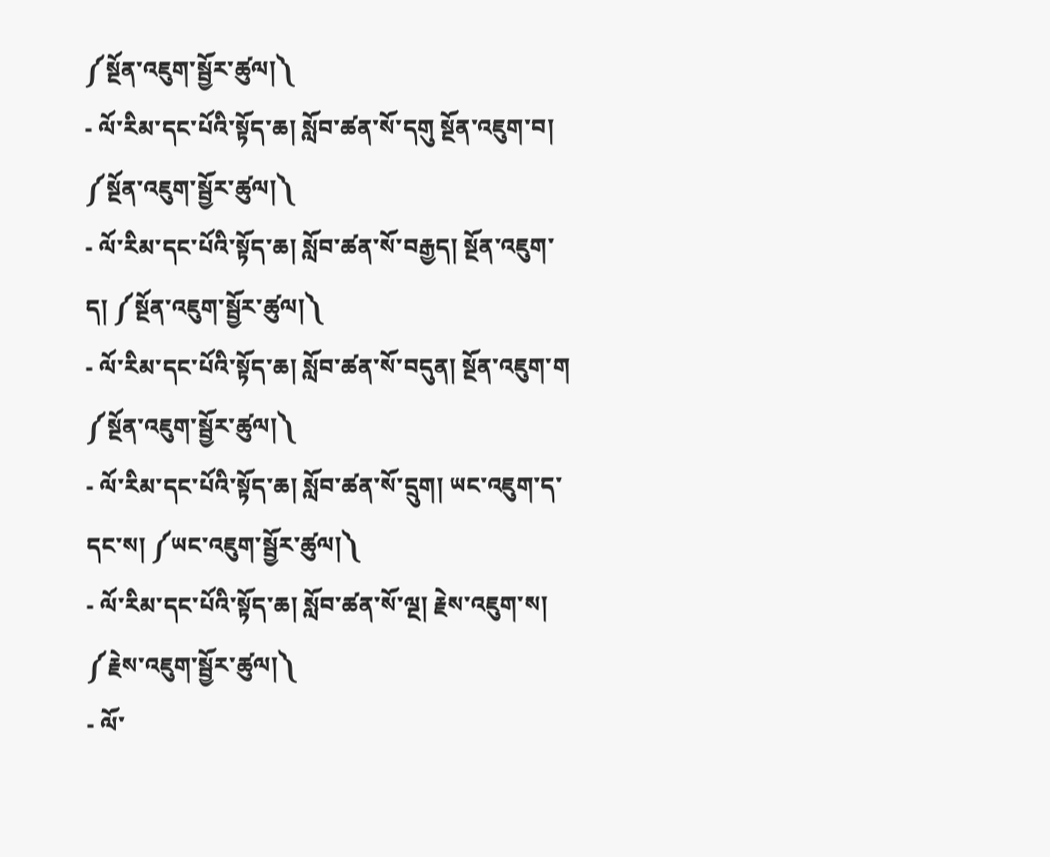༼སྔོན་འཇུག་སྦྱོར་ཚུལ།༽
- ལོ་རིམ་དང་པོའི་སྟོད་ཆ། སློབ་ཚན་སོ་དགུ སྔོན་འཇུག་བ། ༼སྔོན་འཇུག་སྦྱོར་ཚུལ།༽
- ལོ་རིམ་དང་པོའི་སྟོད་ཆ། སློབ་ཚན་སོ་བརྒྱད། སྔོན་འཇུག་ད། ༼སྔོན་འཇུག་སྦྱོར་ཚུལ།༽
- ལོ་རིམ་དང་པོའི་སྟོད་ཆ། སློབ་ཚན་སོ་བདུན། སྔོན་འཇུག་ག ༼སྔོན་འཇུག་སྦྱོར་ཚུལ།༽
- ལོ་རིམ་དང་པོའི་སྟོད་ཆ། སློབ་ཚན་སོ་དྲུག། ཡང་འཇུག་ད་དང་ས། ༼ཡང་འཇུག་སྦྱོར་ཚུལ།༽
- ལོ་རིམ་དང་པོའི་སྟོད་ཆ། སློབ་ཚན་སོ་ལྔ། རྗེས་འཇུག་ས། ༼རྗེས་འཇུག་སྦྱོར་ཚུལ།༽
- ལོ་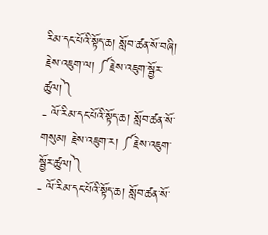རིམ་དང་པོའི་སྟོད་ཆ། སློབ་ཚན་སོ་བཞི། རྗེས་འཇུག་ལ། ༼རྗེས་འཇུག་སྦྱོར་ཚུལ།༽
- ལོ་རིམ་དང་པོའི་སྟོད་ཆ། སློབ་ཚན་སོ་གསུམ། རྗེས་འཇུག་ར། ༼རྗེས་འཇུག་སྦྱོར་ཚུལ།༽
- ལོ་རིམ་དང་པོའི་སྟོད་ཆ། སློབ་ཚན་སོ་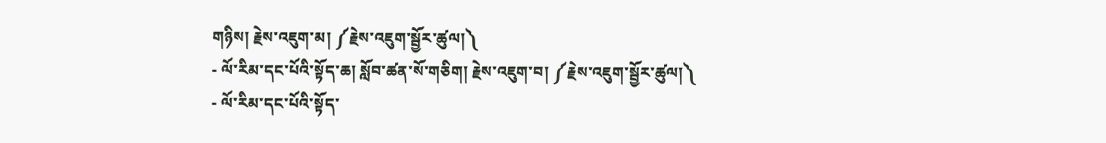གཉིས། རྗེས་འཇུག་མ། ༼རྗེས་འཇུག་སྦྱོར་ཚུལ།༽
- ལོ་རིམ་དང་པོའི་སྟོད་ཆ། སློབ་ཚན་སོ་གཅིག། རྗེས་འཇུག་བ། ༼རྗེས་འཇུག་སྦྱོར་ཚུལ།༽
- ལོ་རིམ་དང་པོའི་སྟོད་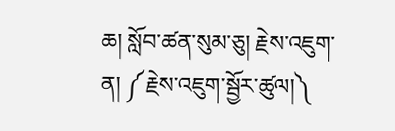ཆ། སློབ་ཚན་སུམ་ཅུ། རྗེས་འཇུག་ན། ༼རྗེས་འཇུག་སྦྱོར་ཚུལ།༽